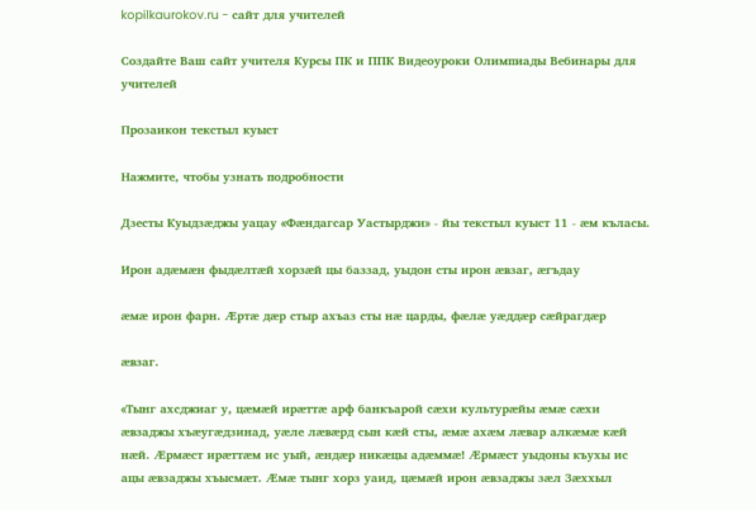kopilkaurokov.ru - сайт для учителей

Создайте Ваш сайт учителя Курсы ПК и ППК Видеоуроки Олимпиады Вебинары для учителей

Прозаикон текстыл куыст

Нажмите, чтобы узнать подробности

Дзесты Куыдзæджы уацау «Фӕндагсар Уастырджи» - йы текстыл куыст 11 - ӕм къласы.

Ирон адӕмӕн фыдӕлтӕй хорзӕй цы баззад, уыдон сты ирон ӕвзаг, ӕгъдау

ӕмӕ ирон фарн. Ӕртӕ дӕр стыр ахъаз сты нӕ царды, фӕлӕ уӕддӕр сӕйрагдӕр

ӕвзаг.

«Тынг ахсджиаг у, цӕмӕй ирӕттӕ арф банкъарой сӕхи культурӕйы ӕмӕ сӕхи ӕвзаджы хъӕугӕдзинад, уӕле лӕвӕрд сын кӕй сты, ӕмӕ ахӕм лӕвар алкӕмӕ кӕй нӕй. Ӕрмӕст ирӕттӕм ис уый, ӕндӕр никӕцы адӕммӕ! Ӕрмӕст уыдоны къухы ис ацы ӕвзаджы хъысмӕт. Ӕмӕ тынг хорз уаид, цӕмӕй ирон ӕвзаджы зӕл Зӕххыл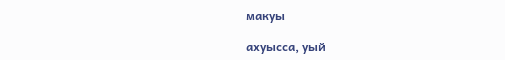макуы

ахуысса, уый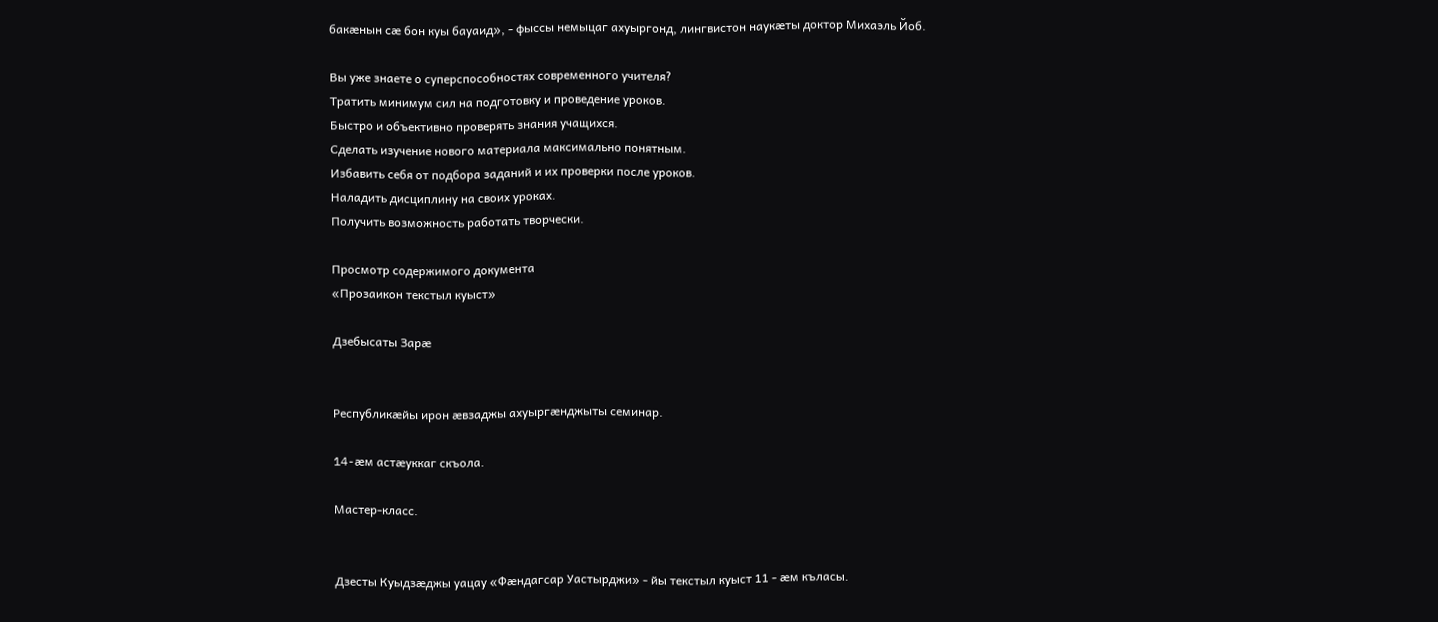бакӕнын сӕ бон куы бауаид», - фыссы немыцаг ахуыргонд, лингвистон наукӕты доктор Михаэль Йоб.

Вы уже знаете о суперспособностях современного учителя?
Тратить минимум сил на подготовку и проведение уроков.
Быстро и объективно проверять знания учащихся.
Сделать изучение нового материала максимально понятным.
Избавить себя от подбора заданий и их проверки после уроков.
Наладить дисциплину на своих уроках.
Получить возможность работать творчески.

Просмотр содержимого документа
«Прозаикон текстыл куыст»

Дзебысаты Зарæ


Республикæйы ирон æвзаджы ахуыргæнджыты семинар.

14-æм астæуккаг скъола.

Мастер-класс.


Дзесты Куыдзæджы уацау «Фӕндагсар Уастырджи» - йы текстыл куыст 11 - ӕм къласы.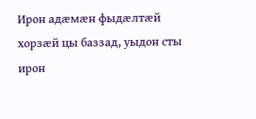Ирон адӕмӕн фыдӕлтӕй хорзӕй цы баззад, уыдон сты ирон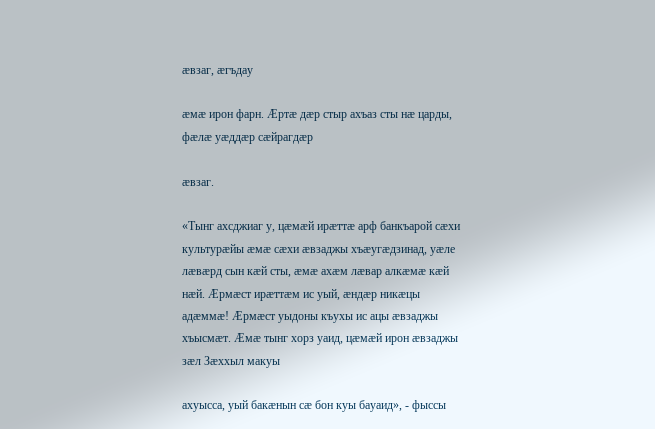ӕвзаг, ӕгъдау

ӕмӕ ирон фарн. Ӕртӕ дӕр стыр ахъаз сты нӕ царды, фӕлӕ уӕддӕр сӕйрагдӕр

ӕвзаг.

«Тынг ахсджиаг у, цӕмӕй ирӕттӕ арф банкъарой сӕхи культурӕйы ӕмӕ сӕхи ӕвзаджы хъӕугӕдзинад, уӕле лӕвӕрд сын кӕй сты, ӕмӕ ахӕм лӕвар алкӕмӕ кӕй нӕй. Ӕрмӕст ирӕттӕм ис уый, ӕндӕр никӕцы адӕммӕ! Ӕрмӕст уыдоны къухы ис ацы ӕвзаджы хъысмӕт. Ӕмӕ тынг хорз уаид, цӕмӕй ирон ӕвзаджы зӕл Зӕххыл макуы

ахуысса, уый бакӕнын сӕ бон куы бауаид», - фыссы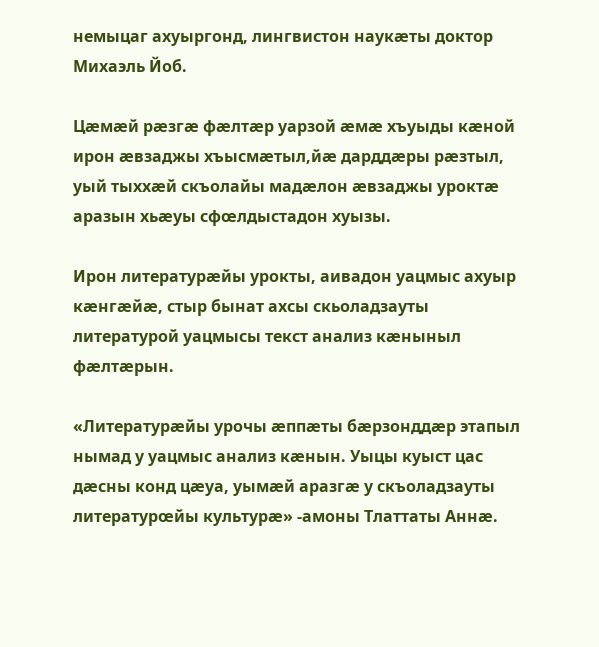немыцаг ахуыргонд, лингвистон наукӕты доктор Михаэль Йоб.

Цӕмӕй рӕзгӕ фӕлтӕр уарзой ӕмӕ хъуыды кӕной ирон ӕвзаджы хъысмӕтыл,йӕ дарддӕры рӕзтыл, уый тыххӕй скъолайы мадӕлон ӕвзаджы уроктӕ аразын хьӕуы сфœлдыстадон хуызы.

Ирон литературӕйы урокты, аивадон уацмыс ахуыр кӕнгӕйӕ, стыр бынат ахсы скьоладзауты литературой уацмысы текст анализ кӕныныл фӕлтӕрын.

«Литературӕйы урочы ӕппӕты бӕрзонддӕр этапыл нымад у уацмыс анализ кӕнын. Уыцы куыст цас дӕсны конд цӕуа, уымӕй аразгӕ у скъоладзауты литературœйы культурӕ» -амоны Тлаттаты Аннӕ.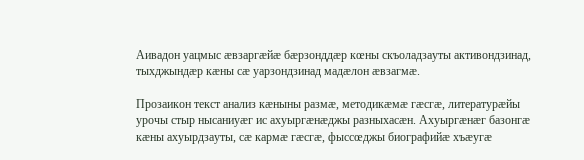Аивадон уацмыс ӕвзаргӕйӕ бӕрзонддӕр кœны скъоладзауты активондзинад, тыхджындӕр кӕны сӕ уарзондзинад мадӕлон ӕвзагмӕ.

Прозаикон текст анализ кӕныны размӕ, методикӕмӕ гӕсгӕ, литературӕйы урочы стыр нысаниуӕг ис ахуыргӕнӕджы разныхасӕн. Ахуыргӕнӕг базонгӕ кӕны ахуырдзауты, сӕ кармӕ гӕсгӕ, фыссœджы биографийӕ хъӕугӕ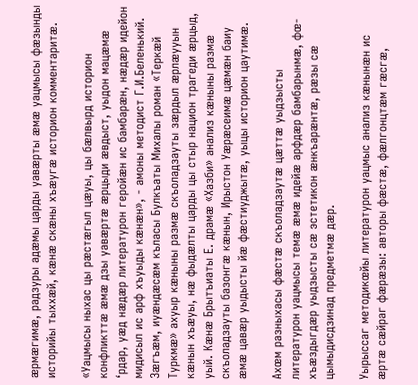ӕрмӕгимӕ, радзуры адӕмы царды уавӕрты ӕмӕ уацмысы фӕзынды историйы тыххӕй, кӕнӕ скӕны хъӕугӕ историон комментаритӕ.

«Уацмысы ныхас цы рӕстӕгыл цӕуы, цы бӕлвырд историон конфликттӕ ӕмӕ дзы уавӕртӕ ӕрцыди ӕвдыст, уыдон мацӕмӕ ‘рдар, уӕд нӕдӕр литературон геройӕн ис бамбарӕн, нӕдӕр идейон мидисыл ис арф хъуыды кӕнӕн», - амоны методист Г.И.Беленький. Зӕгъӕм, иуӕндӕсӕм къласы Булкъаты Михалы роман «Теркӕй Туркмӕ» ахуыр кӕныны размӕ скъоладзауты зӕрдыл ӕрлӕууын кӕнын хъӕуы, нӕ фыдӕлты царды цы стыр национ трагеди ӕрцыд, уый. Кӕнӕ Брытъиаты Е. драмӕ «Хазби» анализ кӕныны размӕ скъоладзауты базонгӕ кӕнын, Ирыстон Уӕрӕсеимӕ цӕмӕн баиу ӕмӕ цавӕр уыдысты йӕ фӕстиуджытӕ, уыцы историон цаутимӕ.

Ахœм разныхасы фӕстӕ скъоладзаутӕ цӕттӕ уыдзысты литературон уацмысы темӕ ӕмӕ идейӕ арфдӕр бамбарынмӕ, фœ-хъӕздыгдӕр уыдзысты сӕ эстетикон ӕнкъарӕнтӕ, рӕзы сӕ цымыдисдзинад предметмӕ дӕр.

Уырыссаг методикœйы литературон уацмыс анализ кӕнынӕн ис ӕртӕ сӕйраг фӕрӕзы: авторы фӕстӕ, фӕлгонцтӕм гӕсгӕ,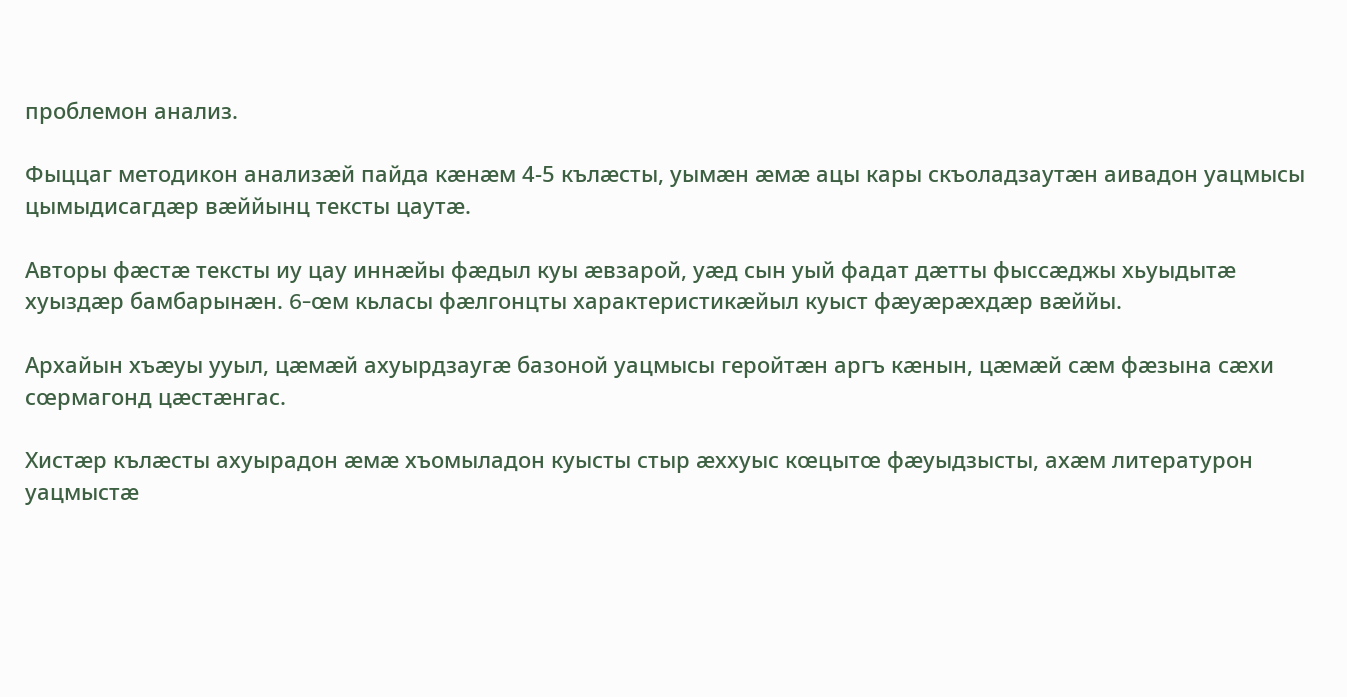проблемон анализ.

Фыццаг методикон анализӕй пайда кӕнӕм 4-5 кълӕсты, уымӕн ӕмӕ ацы кары скъоладзаутӕн аивадон уацмысы цымыдисагдӕр вӕййынц тексты цаутӕ.

Авторы фӕстӕ тексты иу цау иннӕйы фӕдыл куы ӕвзарой, уӕд сын уый фадат дӕтты фыссӕджы хьуыдытӕ хуыздӕр бамбарынӕн. 6-œм кьласы фӕлгонцты характеристикӕйыл куыст фӕуӕрӕхдӕр вæййы.

Архайын хъӕуы ууыл, цӕмӕй ахуырдзаугӕ базоной уацмысы геройтӕн аргъ кӕнын, цӕмӕй сӕм фӕзына сӕхи сœрмагонд цæстæнгас.

Хистӕр кълӕсты ахуырадон ӕмӕ хъомыладон куысты стыр ӕххуыс кœцытœ фӕуыдзысты, ахӕм литературон уацмыстӕ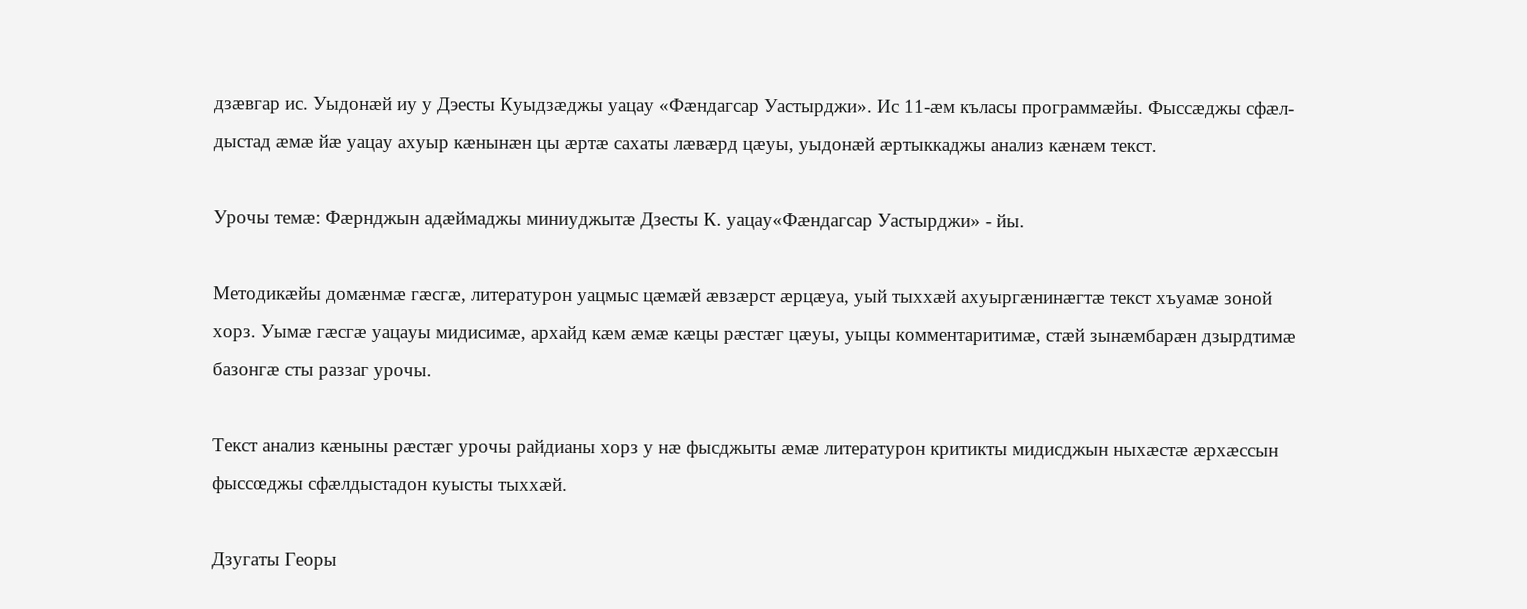дзӕвгар ис. Уыдонӕй иу у Дэесты Куыдзӕджы уацау «Фӕндагсар Уастырджи». Ис 11-ӕм къласы программӕйы. Фыссӕджы сфӕл-дыстад ӕмӕ йӕ уацау ахуыр кӕнынӕн цы ӕртӕ сахаты лӕвӕрд цӕуы, уыдонӕй ӕртыккаджы анализ кӕнӕм текст.

Урочы темӕ: Фӕрнджын адӕймаджы миниуджытӕ Дзесты К. уацау«Фӕндагсар Уастырджи» - йы.

Методикӕйы домӕнмӕ гӕсгӕ, литературон уацмыс цӕмӕй ӕвзӕрст ӕрцӕуа, уый тыххӕй ахуыргӕнинӕгтӕ текст хъуамӕ зоной хорз. Уымӕ гӕсгӕ уацауы мидисимӕ, архайд кӕм ӕмӕ кӕцы рӕстӕг цӕуы, уыцы комментаритимӕ, стӕй зынӕмбарӕн дзырдтимӕ базонгӕ сты раззаг урочы.

Текст анализ кӕныны рӕстӕг урочы райдианы хорз у нӕ фысджыты ӕмӕ литературон критикты мидисджын ныхӕстӕ ӕрхӕссын фыссœджы сфӕлдыстадон куысты тыххӕй.

Дзугаты Георы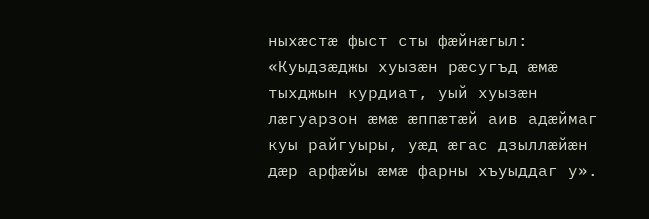ныхӕстӕ фыст сты фӕйнӕгыл: «Куыдзӕджы хуызӕн рӕсугъд ӕмӕ тыхджын курдиат, уый хуызӕн лӕгуарзон ӕмӕ ӕппӕтӕй аив адӕймаг куы райгуыры, уӕд ӕгас дзыллӕйӕн дӕр арфӕйы ӕмӕ фарны хъуыддаг у».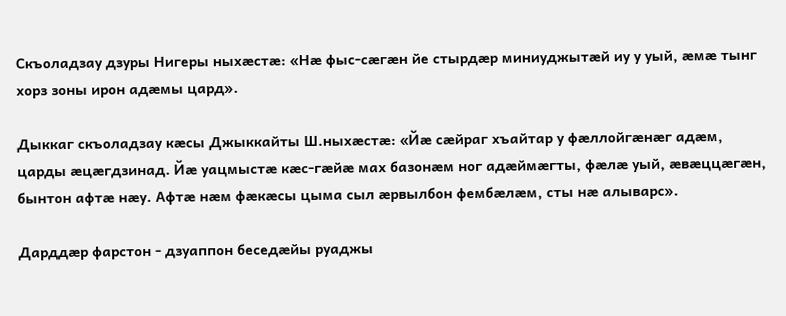Скъоладзау дзуры Нигеры ныхӕстӕ: «Нӕ фыс-сӕгӕн йе стырдӕр миниуджытӕй иу у уый, ӕмӕ тынг хорз зоны ирон адӕмы цард».

Дыккаг скъоладзау кӕсы Джыккайты Ш.ныхӕстӕ: «Йӕ сӕйраг хъайтар у фӕллойгӕнӕг адӕм, царды ӕцӕгдзинад. Йӕ уацмыстӕ кӕс-гӕйӕ мах базонӕм ног адӕймӕгты, фӕлӕ уый, ӕвӕццӕгӕн, бынтон афтӕ нӕу. Афтӕ нӕм фӕкӕсы цыма сыл ӕрвылбон фембӕлӕм, сты нӕ алыварс».

Дарддӕр фарстон - дзуаппон беседӕйы руаджы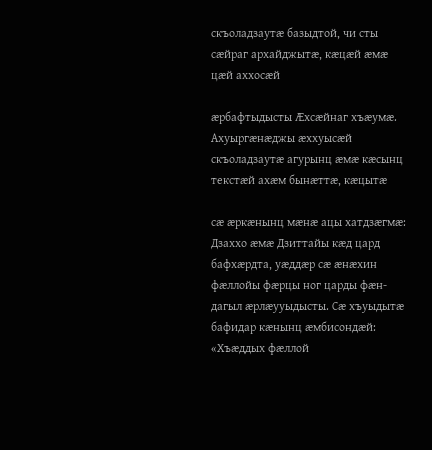скъоладзаутӕ базыдтой, чи сты сӕйраг архайджытӕ, кӕцӕй ӕмӕ цӕй аххосӕй

ӕрбафтыдысты Ӕхсӕйнаг хъӕумӕ. Ахуыргӕнӕджы ӕххуысӕй скъоладзаутӕ агурынц ӕмӕ кӕсынц текстӕй ахӕм бынӕттӕ, кӕцытӕ

сӕ ӕркӕнынц мӕнӕ ацы хатдзӕгмӕ: Дзаххо ӕмӕ Дзиттайы кӕд цард бафхӕрдта, уӕддӕр сӕ ӕнӕхин фӕллойы фӕрцы ног царды фӕн-дагыл ӕрлӕууыдысты. Сӕ хъуыдытӕ бафидар кӕнынц ӕмбисондӕй: «Хъӕддых фӕллой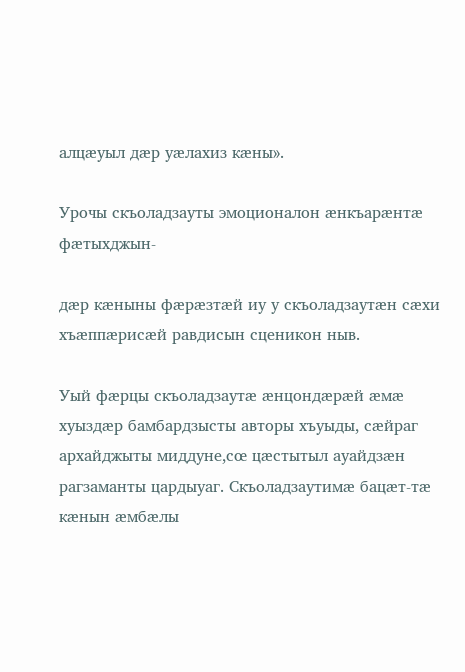алцӕуыл дӕр уӕлахиз кӕны».

Урочы скъоладзауты эмоционалон ӕнкъарӕнтӕ фӕтыхджын-

дӕр кӕныны фӕрӕзтӕй иу у скъоладзаутӕн сӕхи хъӕппӕрисӕй равдисын сценикон ныв.

Уый фӕрцы скъоладзаутӕ ӕнцондӕрӕй ӕмӕ хуыздӕр бамбардзысты авторы хъуыды, сӕйраг архайджыты миддуне,сœ цӕстытыл ауайдзӕн рагзаманты цардыуаг. Скъоладзаутимӕ бацӕт-тӕ кӕнын ӕмбӕлы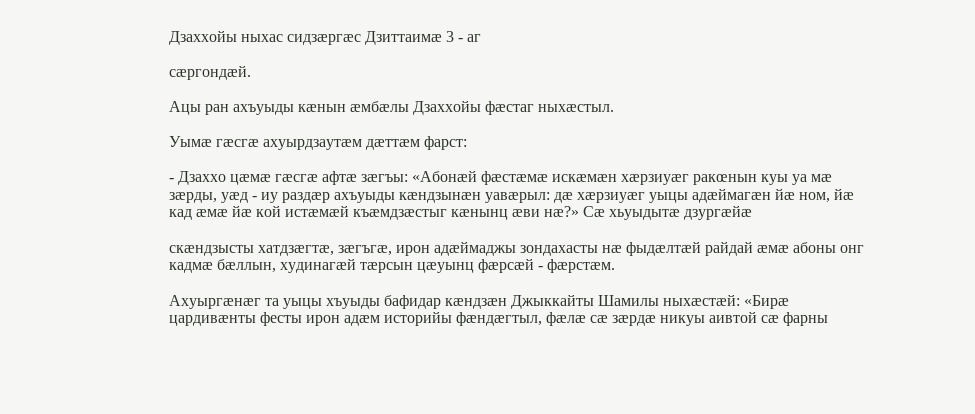Дзаххойы ныхас сидзӕргӕс Дзиттаимӕ 3 - аг

сӕргондӕй.

Ацы ран ахъуыды кӕнын ӕмбӕлы Дзаххойы фӕстаг ныхӕстыл.

Уымӕ гӕсгӕ ахуырдзаутӕм дӕттӕм фарст:

- Дзаххо цӕмӕ гӕсгӕ афтӕ зӕгъы: «Абонӕй фӕстӕмӕ искӕмӕн хӕрзиуӕг ракœнын куы уа мӕ зӕрды, уӕд - иу раздӕр ахъуыды кӕндзынӕн уавӕрыл: дӕ хӕрзиуӕг уыцы адӕймагӕн йӕ ном, йӕ кад ӕмӕ йӕ кой истӕмӕй къӕмдзӕстыг кӕнынц ӕви нӕ?» Сӕ хьуыдытӕ дзургӕйӕ

скӕндзысты хатдзӕгтӕ, зӕгъгӕ, ирон адӕймаджы зондахасты нӕ фыдӕлтӕй райдай ӕмӕ абоны онг кадмӕ бӕллын, худинагӕй тӕрсын цӕуынц фӕрсӕй - фӕрстӕм.

Ахуыргӕнӕг та уыцы хъуыды бафидар кӕндзӕн Джыккайты Шамилы ныхӕстӕй: «Бирӕ цардивӕнты фесты ирон адӕм историйы фӕндӕгтыл, фӕлӕ сӕ зӕрдӕ никуы аивтой сӕ фарны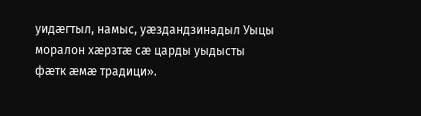уидӕгтыл, намыс, уӕздандзинадыл Уыцы моралон хӕрзтӕ сӕ царды уыдысты фӕтк ӕмӕ традици».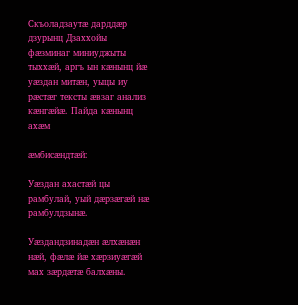Скъоладзаутӕ дарддӕр дзурынц Дзаххойы фӕзминаг миниуджыты тыххӕй, аргъ ын кӕнынц йӕ уӕздан митӕн, уыцы иу рӕстӕг тексты ӕвзаг анализ кӕнгӕйӕ. Пайда кӕнынц ахӕм

ӕмбисӕндтӕй:

Уӕздан ахастӕй цы рамбулай, уый дӕрзӕгӕй нӕ рамбулдзынӕ.

Уӕздандзинадӕн ӕлхӕнӕн нӕй, фӕлӕ йӕ хӕрзиуӕгӕй мах зӕрдӕтӕ балхӕны.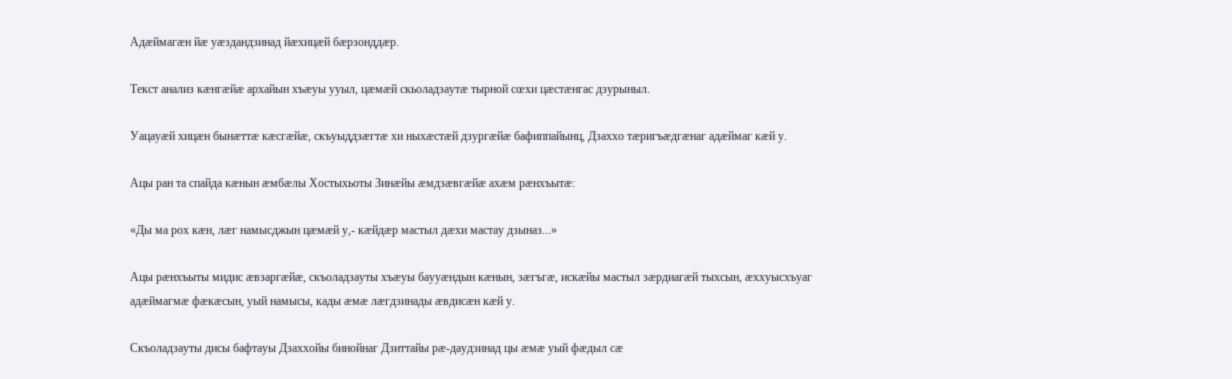Адӕймагӕн йӕ уӕздандзинад йӕхицӕй бӕрзонддӕр.

Текст анализ кӕнгӕйӕ архайын хъӕуы ууыл, цӕмӕй скьоладзаутӕ тырной сœхи цӕстӕнгас дзурыныл.

Уацауӕй хицӕн бынӕттӕ кӕсгӕйӕ, скъуыддзӕгтӕ хи ныхӕстӕй дзургӕйӕ бафиппайынц, Дзаххо тӕригъӕдгӕнаг адӕймаг кӕй у.

Ацы ран та спайда кӕнын ӕмбӕлы Хостыхьоты Зинӕйы ӕмдзӕвгӕйӕ ахӕм рӕнхъытӕ:

«Ды ма рох кӕн, лӕг намысджын цӕмӕй у,- кӕйдӕр мастыл дӕхи мастау дзыназ...»

Ацы рӕнхъыты мидис ӕвзаргӕйӕ, скъоладзауты хъӕуы баууӕндын кӕнын, зӕгъгӕ, искӕйы мастыл зӕрдиагӕй тыхсын, ӕххуысхъуаг адӕймагмӕ фӕкӕсын, уый намысы, кады ӕмӕ лӕгдзинады ӕвдисӕн кӕй у.

Скъоладзауты дисы бафтауы Дзаххойы бинойнаг Дзиттайы рӕ-даудзинад цы ӕмӕ уый фӕдыл сӕ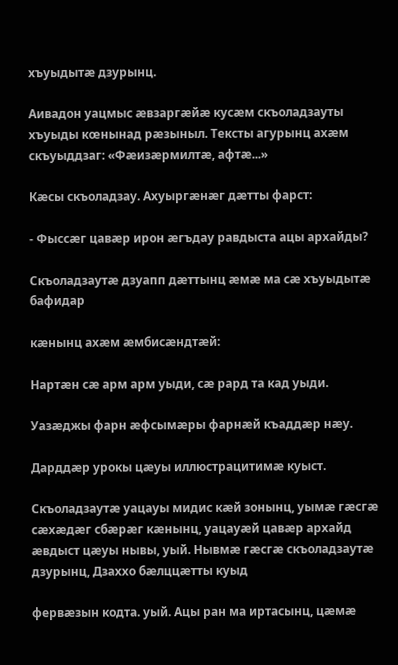хъуыдытӕ дзурынц.

Аивадон уацмыс ӕвзаргӕйӕ кусӕм скъоладзауты хъуыды кœнынад рӕзыныл. Тексты агурынц ахӕм скъуыддзаг: «Фӕизӕрмилтӕ, афтӕ...»

Кӕсы скъоладзау. Ахуыргӕнӕг дӕтты фарст:

- Фыссӕг цавӕр ирон ӕгъдау равдыста ацы архайды?

Скъоладзаутӕ дзуапп дӕттынц ӕмӕ ма сӕ хъуыдытӕ бафидар

кӕнынц ахӕм ӕмбисӕндтӕй:

Нартӕн сӕ арм арм уыди, сӕ рард та кад уыди.

Уазӕджы фарн ӕфсымӕры фарнӕй къаддӕр нӕу.

Дарддӕр урокы цӕуы иллюстрацитимӕ куыст.

Скъоладзаутӕ уацауы мидис кӕй зонынц, уымӕ гӕсгӕ сӕхӕдӕг сбӕрӕг кӕнынц, уацауӕй цавӕр архайд ӕвдыст цӕуы нывы, уый. Нывмӕ гӕсгӕ скъоладзаутӕ дзурынц, Дзаххо бӕлццӕтты куыд

фервӕзын кодта. уый. Ацы ран ма иртасынц, цӕмӕ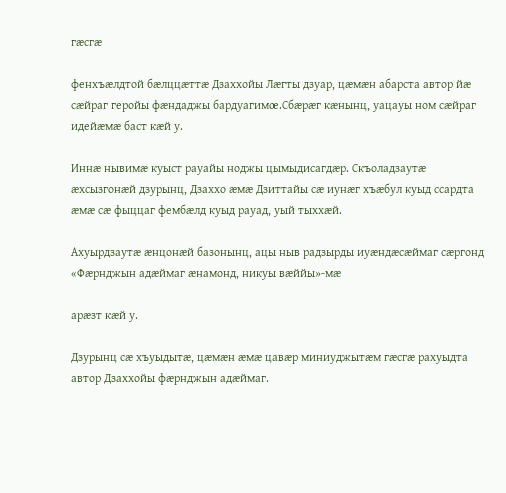гӕсгӕ

фенхъӕлдтой бӕлццӕттӕ Дзаххойы Лӕгты дзуар, цӕмӕн абарста автор йӕ сӕйраг геройы фӕндаджы бардуагимœ.Сбӕрӕг кӕнынц, уацауы ном сӕйраг идейӕмӕ баст кӕй у.

Иннӕ нывимӕ куыст рауайы ноджы цымыдисагдӕр. Скъоладзаутӕ ӕхсызгонӕй дзурынц, Дзаххо ӕмӕ Дзиттайы сӕ иунӕг хъӕбул куыд ссардта ӕмӕ сӕ фыццаг фембӕлд куыд рауад, уый тыххӕй.

Ахуырдзаутӕ ӕнцонӕй базонынц, ацы ныв радзырды иуӕндӕсӕймаг сӕргонд «Фӕрнджын адӕймаг ӕнамонд, никуы вӕййы»-мӕ

арӕзт кӕй у.

Дзурынц сӕ хъуыдытӕ, цӕмӕн ӕмӕ цавӕр миниуджытӕм гӕсгӕ рахуыдта автор Дзаххойы фӕрнджын адӕймаг.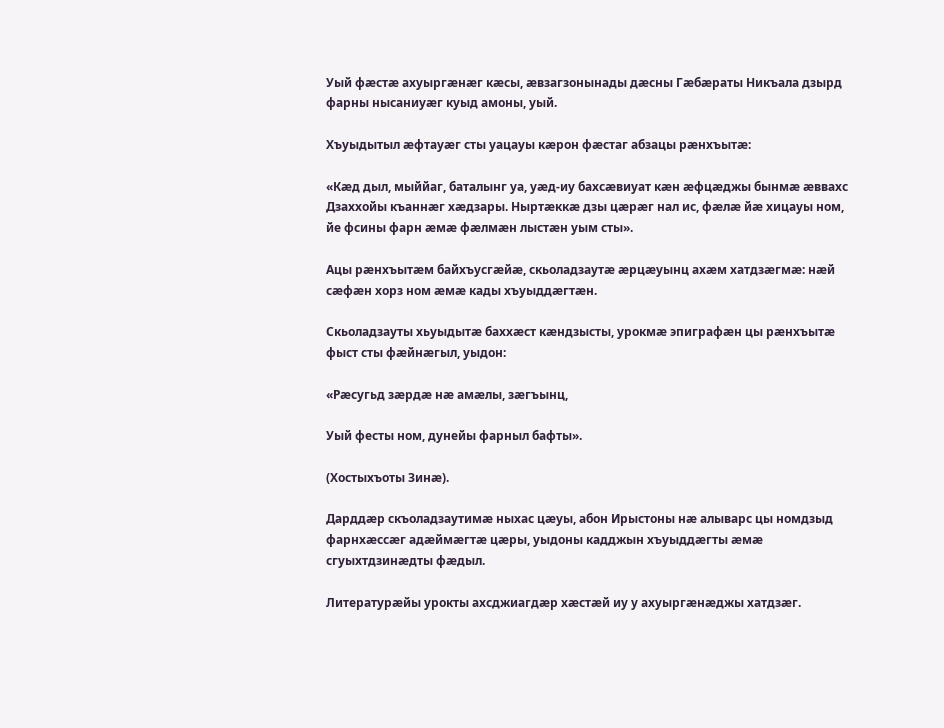Уый фӕстӕ ахуыргӕнӕг кӕсы, ӕвзагзонынады дӕсны Гӕбӕраты Никъала дзырд фарны нысаниуӕг куыд амоны, уый.

Хъуыдытыл ӕфтауӕг сты уацауы кӕрон фӕстаг абзацы рӕнхъытӕ:

«Кӕд дыл, мыййаг, баталынг уа, уӕд-иу бахсӕвиуат кӕн ӕфцӕджы бынмӕ ӕввахс Дзаххойы къаннӕг хӕдзары. Ныртӕккӕ дзы цӕрӕг нал ис, фӕлӕ йӕ хицауы ном, йе фсины фарн ӕмӕ фӕлмӕн лыстӕн уым сты».

Ацы рӕнхъытӕм байхъусгӕйӕ, скьоладзаутӕ ӕрцӕуынц ахӕм хатдзӕгмӕ: нӕй сӕфӕн хорз ном ӕмӕ кады хъуыддӕгтӕн.

Скьоладзауты хьуыдытӕ баххӕст кӕндзысты, урокмӕ эпиграфӕн цы рӕнхъытӕ фыст сты фӕйнӕгыл, уыдон:

«Рӕсугьд зӕрдӕ нӕ амӕлы, зӕгъынц,

Уый фесты ном, дунейы фарныл бафты».

(Хостыхъоты Зинӕ).

Дарддӕр скъоладзаутимӕ ныхас цӕуы, абон Ирыстоны нӕ алыварс цы номдзыд фарнхӕссӕг адӕймӕгтӕ цӕры, уыдоны кадджын хъуыддӕгты ӕмӕ сгуыхтдзинӕдты фӕдыл.

Литературӕйы урокты ахсджиагдӕр хӕстӕй иу у ахуыргӕнӕджы хатдзӕг.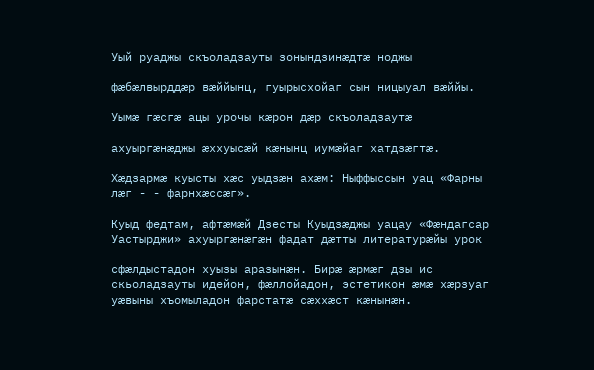Уый руаджы скъоладзауты зонындзинӕдтӕ ноджы

фӕбӕлвырддӕр вӕййынц, гуырысхойаг сын ницыуал вӕййы.

Уымӕ гӕсгӕ ацы урочы кӕрон дӕр скъоладзаутӕ

ахуыргӕнӕджы ӕххуысӕй кӕнынц иумӕйаг хатдзӕгтӕ.

Хӕдзармӕ куысты хӕс уыдзӕн ахӕм: Ныффыссын уац «Фарны лӕг - - фарнхӕссӕг».

Куыд федтам, афтӕмӕй Дзесты Куыдзӕджы уацау «Фӕндагсар Уастырджи» ахуыргӕнӕгӕн фадат дӕтты литературӕйы урок

сфӕлдыстадон хуызы аразынӕн. Бирӕ ӕрмӕг дзы ис скьоладзауты идейон, фӕллойадон, эстетикон ӕмӕ хӕрзуаг уӕвыны хъомыладон фарстатӕ сӕххӕст кӕнынӕн.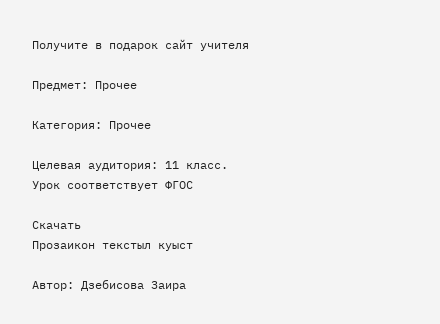Получите в подарок сайт учителя

Предмет: Прочее

Категория: Прочее

Целевая аудитория: 11 класс.
Урок соответствует ФГОС

Скачать
Прозаикон текстыл куыст

Автор: Дзебисова Заира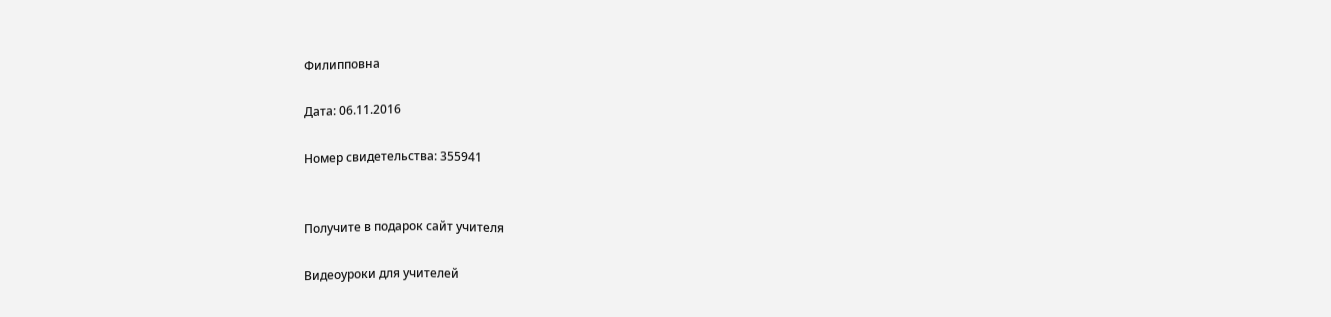Филипповна

Дата: 06.11.2016

Номер свидетельства: 355941


Получите в подарок сайт учителя

Видеоуроки для учителей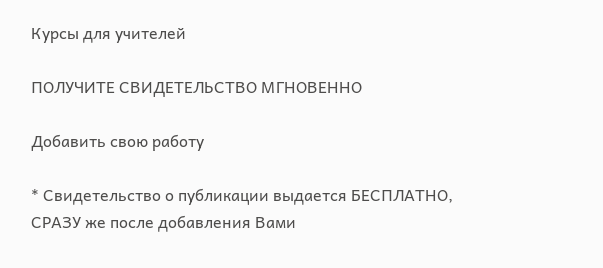Курсы для учителей

ПОЛУЧИТЕ СВИДЕТЕЛЬСТВО МГНОВЕННО

Добавить свою работу

* Свидетельство о публикации выдается БЕСПЛАТНО, СРАЗУ же после добавления Вами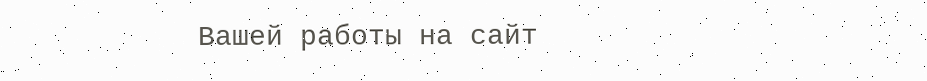Вашей работы на сайт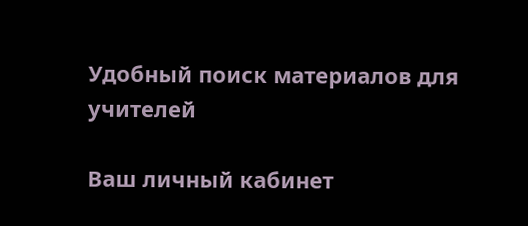Удобный поиск материалов для учителей

Ваш личный кабинет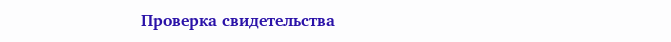Проверка свидетельства